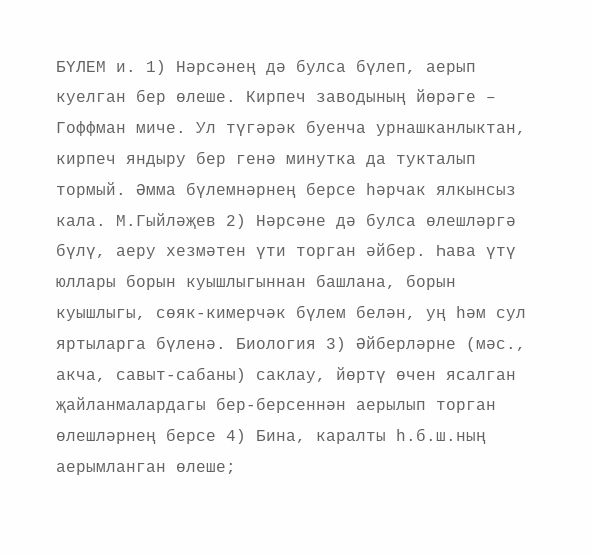БҮЛЕМ и. 1) Нәрсәнең дә булса бүлеп, аерып куелган бер өлеше. Кирпеч заводының йөрәге – Гоффман миче. Ул түгәрәк буенча урнашканлыктан, кирпеч яндыру бер генә минутка да тукталып тормый. Әмма бүлемнәрнең берсе һәрчак ялкынсыз кала. М.Гыйләҗев 2) Нәрсәне дә булса өлешләргә бүлү, аеру хезмәтен үти торган әйбер. Һава үтү юллары борын куышлыгыннан башлана, борын куышлыгы, сөяк-кимерчәк бүлем белән, уң һәм сул яртыларга бүленә. Биология 3) Әйберләрне (мәс., акча, савыт-сабаны) саклау, йөртү өчен ясалган җайланмалардагы бер-берсеннән аерылып торган өлешләрнең берсе 4) Бина, каралты һ.б.ш.ның аерымланган өлеше;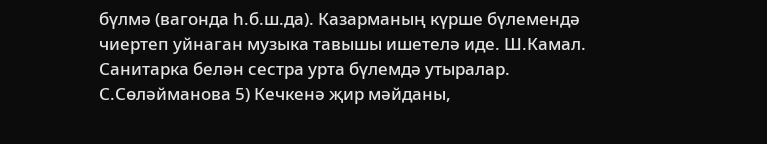бүлмә (вагонда һ.б.ш.да). Казарманың күрше бүлемендә чиертеп уйнаган музыка тавышы ишетелә иде. Ш.Камал. Санитарка белән сестра урта бүлемдә утыралар. С.Сөләйманова 5) Кечкенә җир мәйданы,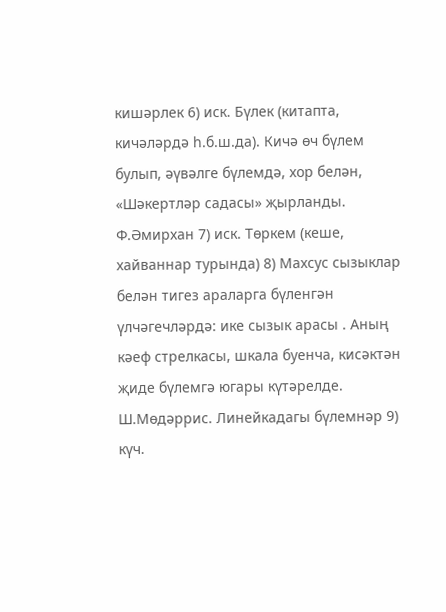кишәрлек 6) иск. Бүлек (китапта, кичәләрдә һ.б.ш.да). Кичә өч бүлем булып, әүвәлге бүлемдә, хор белән, «Шәкертләр садасы» җырланды. Ф.Әмирхан 7) иск. Төркем (кеше, хайваннар турында) 8) Махсус сызыклар белән тигез араларга бүленгән үлчәгечләрдә: ике сызык арасы . Аның кәеф стрелкасы, шкала буенча, кисәктән җиде бүлемгә югары күтәрелде. Ш.Мөдәррис. Линейкадагы бүлемнәр 9) күч.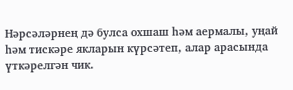Нәрсәләрнең дә булса охшаш һәм аермалы, уңай һәм тискәре якларын күрсәтеп, алар арасында үткәрелгән чик.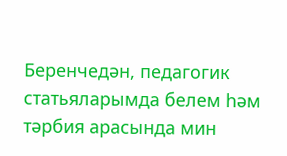Беренчедән, педагогик статьяларымда белем һәм тәрбия арасында мин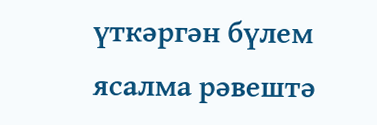үткәргән бүлем ясалма рәвештә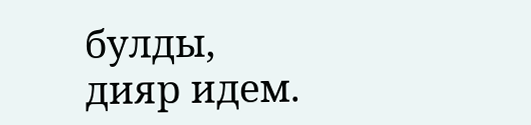булды, дияр идем.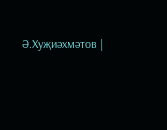Ә.Хуҗиәхмәтов |